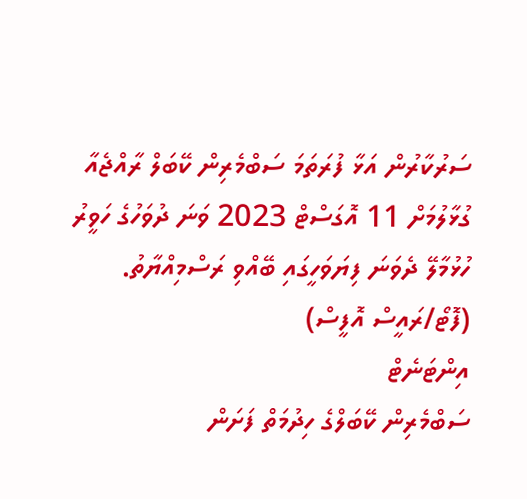ސަރުކާރުން އަޅާ ފުރަތަމަ ސަބްމެރިން ކޭބަލް ރާއްޖެއާ ގުޅާލުމަށް 11 އޮގަސްޓް 2023 ވަނަ ދުވަހުގެ ހަވީރު ހުޅުމާލޭ ދެވަނަ ފިޔަވަހީގައި ބޭއްވި ރަސްމިއްޔާތު. (ފޮޓޯ/ރައީސް އޮފީސް)
އިންޓަނެޓް
ސަބްމެރިން ކޭބަލްގެ ހިދުމަތް ފަށަން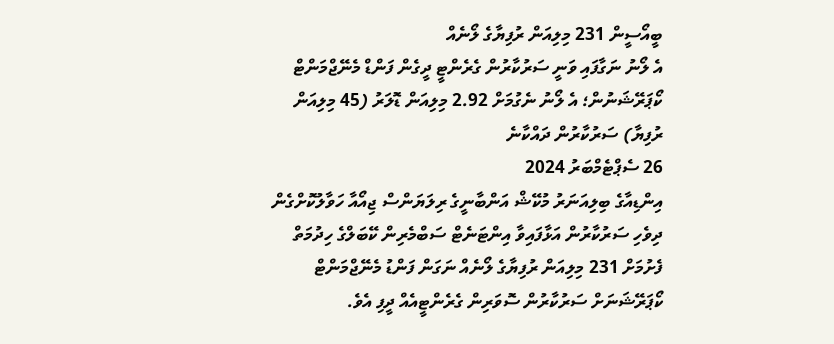ބީއޯސީން 231 މިލިއަން ރުފިޔާގެ ލޯނެއް
އެ ލޯނު ނަގާފައި ވަނީ ސަރުކާރުން ގެރެންޓީ ދީގެން ފަންޑް މެނޭޖްމަންޓް ކޯޕަރޭޝަނުން؛ އެ ލޯނު ނެގުމަށް 2.92 މިލިއަން ޑޮލަރު (45 މިލިއަން ރުފިޔާ) ސަރުކާރުން ދައްކާނެ
26 ސެޕްޓެމްބަރު 2024
އިންޑިއާގެ ބިލިއަނަރު މުކޭޝް އަންބާނީގެ ރިލަޔަންސް ޖިއޯއާ ހަވާލުކޮށްގެން ދިވެހި ސަރުކާރުން އަޅާފައިވާ އިންޓަނެޓް ސަބްމެރިން ކޭބަލްގެ ހިދުމަތް ފެށުމަށް 231 މިލިއަން ރުފިޔާގެ ލޯނެއް ނަގަން ފަންޑު މެނޭޖްމަންޓް ކޯޕަރޭޝަނަށް ސަރުކާރުން ސޮވަރިން ގެރެންޓީއެއް ދީފި އެވެ.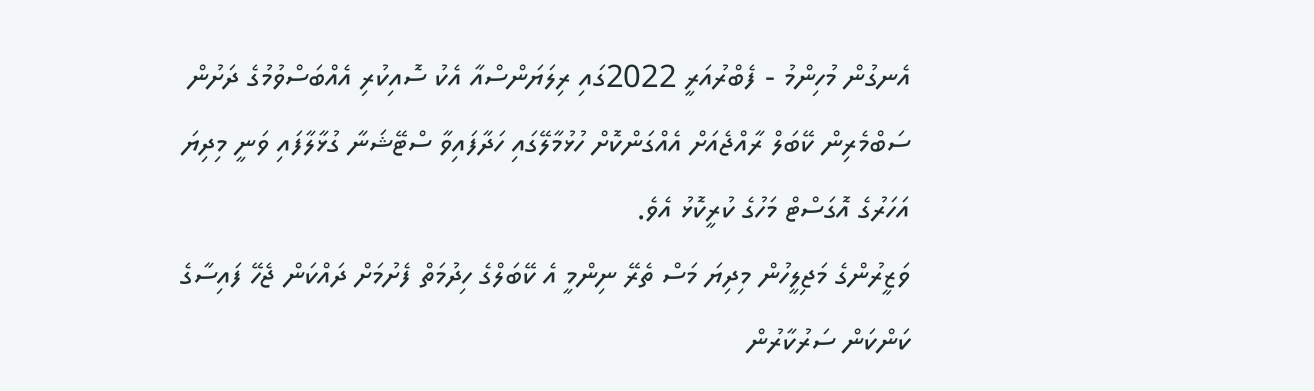އެނގުން މުހިންމު - ފެބްރުއަރީ 2022ގައި ރިލަޔަންސްއާ އެކު ސޮއިކުރި އެއްބަސްވުމުގެ ދަށުން ސަބްމެރިން ކޭބަލް ރާއްޖެއަށް އެއްގަންކޮށް ހުޅުމާލޭގައި ހަދާފައިވާ ސްޓޭޝަނާ ގުޅާލާފައި ވަނީ މިދިޔަ އަހަރުގެ އޮގަސްޓް މަހުގެ ކުރީކޮޅު އެވެ.
ވަޒީރުންގެ މަޖިލީހުން މިދިޔަ މަސް ތެރޭ ނިންމީ އެ ކޭބަލްގެ ހިދުމަތް ފެށުމަށް ދައްކަން ޖެހޭ ފައިސާގެ ކަންކަން ސަރުކާރުން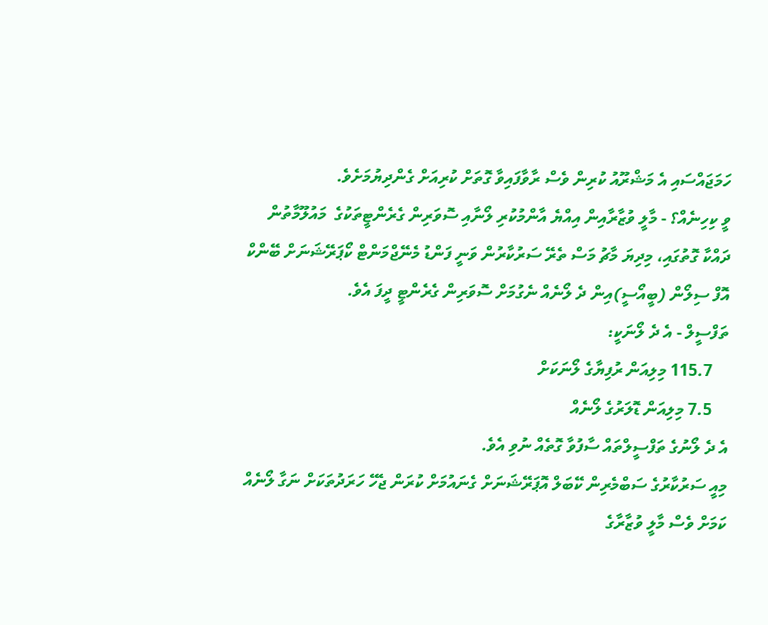ހަމަޖައްސައި އެ މަޝްރޫއު ކުރިން ވެސް ރާވާފައިވާ ގޮތަށް ކުރިއަށް ގެންދިޔުމަށެވެ.
ވީ ކިހިނެއް؟ - މާލީ ވުޒާރާއިން އިއްޔެ އާންމުކުރި ލޯނާއި ސޮވަރިން ގެރެންޓީތަކުގެ  މައުލޫމާތުން ދައްކާ ގޮތުގައި، މިދިޔަ މާޗު މަސް ތެރޭ ސަރުކާރުން ވަނީ ފަންޑު މެނޭޖްމަންޓް ކޯޕަރޭޝަނަށް ބޭންކް އޮފް ސިލޯން (ބީއޯސީ)އިން ދެ ލޯނެއް ނެގުމަށް ސޮވަރިން ގެރެންޓީ ދީފަ އެވެ.
ތަފްސީލް - އެ ދެ ލޯނަކީ:
    115.7 މިލިއަން ރުފިޔާގެ ލޯނަކަށް
    7.5 މިލިއަން ޑޮލަރުގެ ލޯނެއް
އެ ދެ ލޯނުގެ ތަފްސީލްތައް ސާފުވާ ގޮތެއް ނުވި އެވެ.
މިއީ ސަރުކާރުގެ ސަބްމެރިން ކޭބަލް އޮޕަރޭޝަނަށް ގެނައުމަށް ކުރަން ޖެހޭ ހަރަދުތަކަށް ނަގާ ލޯނެއް ކަމަށް ވެސް މާލީ ވުޒާރާގެ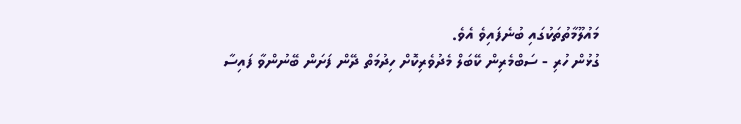މައުލޫމާތުތަކުގައި ބުނެފައިވެ އެވެ.
ގުޅުން ހުރި - ސަބްމެރިން ކޭބަލް މެދުވެރިކޮށް ހިދުމަތް ދޭން ފަށަން ބޭނުންވާ ފައިސާ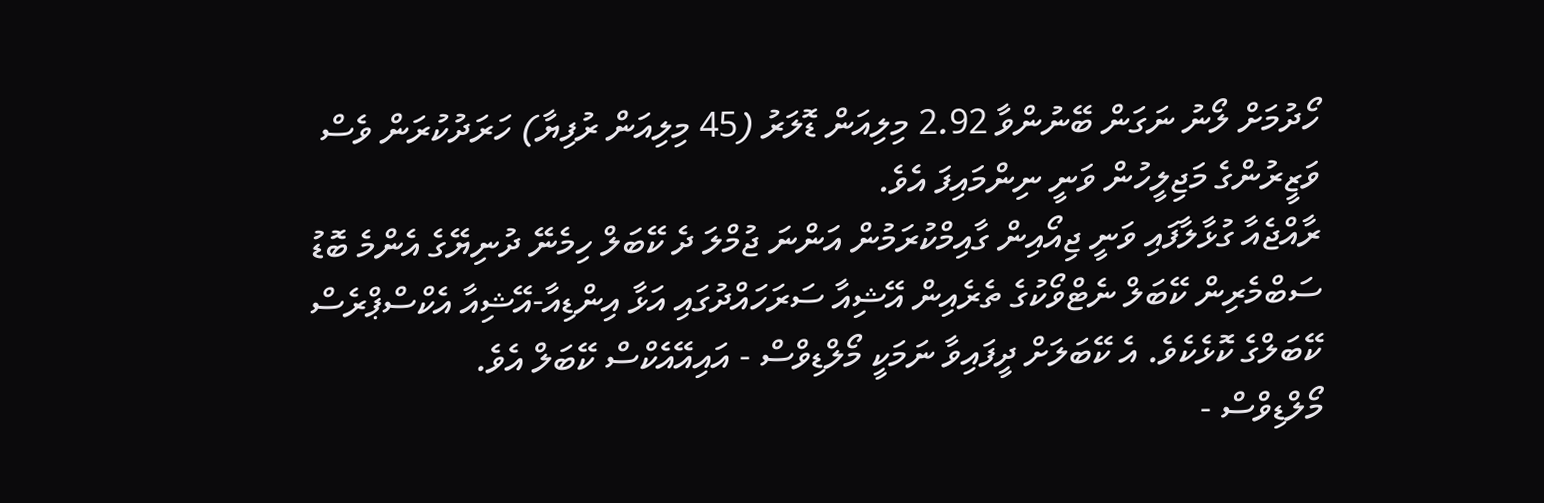ހޯދުމަށް ލޯނު ނަގަން ބޭނުންވާ 2.92 މިލިއަން ޑޮލަރު (45 މިލިއަން ރުފިޔާ) ހަރަދުކުރަން ވެސް ވަޒީރުންގެ މަޖިލީހުން ވަނީ ނިންމައިފަ އެވެ.
ރާއްޖެއާ ގުޅާލާފައި ވަނީ ޖިއޯއިން ގާއިމްކުރަމުން އަންނަ ޖުމްލަ ދެ ކޭބަލް ހިމެނޭ ދުނިޔޭގެ އެންމެ ބޮޑު ސަބްމެރިން ކޭބަލް ނެޓްވޯކުގެ ތެރެއިން އޭޝިއާ ސަރަހައްދުގައި އަޅާ އިންޑިއާ-އޭޝިއާ އެކްސްޕްރެސް ކޭބަލްގެ ކޮޅެކެވެ. އެ ކޭބަލަށް ދީފައިވާ ނަމަކީ މޯލްޑިވްސް - އައިއޭއެކްސް ކޭބަލް އެވެ.
މޯލްޑިވްސް -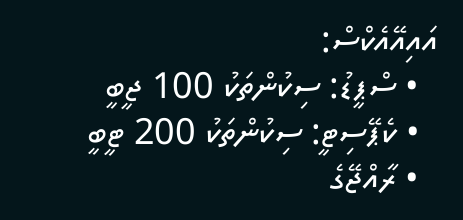އައިއޭއެކްސް:
  • ސްޕީޑު: ސިކުންތަކު 100 ޖީބީ
  • ކެޕޭސިޓީ: ސިކުންތަކު 200 ޓީބީ
  • ރާއްޖޭގެ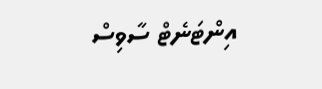އިންޓަނެޓް ސާވިސް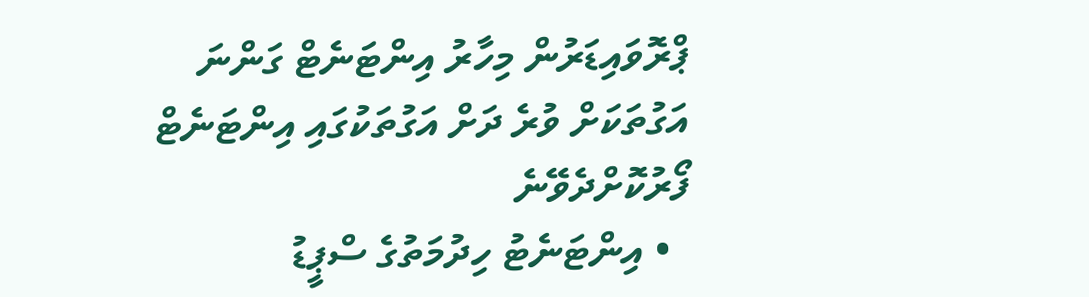ޕްރޮވައިޑަރުން މިހާރު އިންޓަނެޓް ގަންނަ އަގުތަކަށް ވުރެ ދަށް އަގުތަކުގައި އިންޓަނެޓް ފޯރުކޮށްދެވޭނެ
  • އިންޓަނެޓު ހިދުމަތުގެ ސްޕީޑު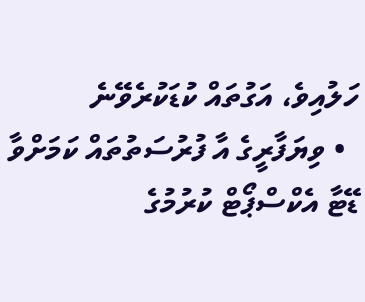ހަލުއިވެ، އަގުތައް ކުޑަކުރެވޭނެ
  • ވިޔަފާރީގެ އާ ފުރުސަތުތައް ކަމަށްވާ ޑޭޓާ އެކްސްޕޯޓް ކުރުމުގެ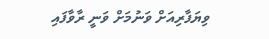ވިޔަފާރިއަށް ވަނުމަށް ވަނީ ރާވާފައި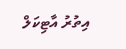އިތުރު އާޓިކަލް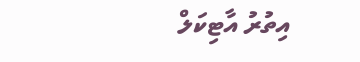އިތުރު އާޓިކަލް